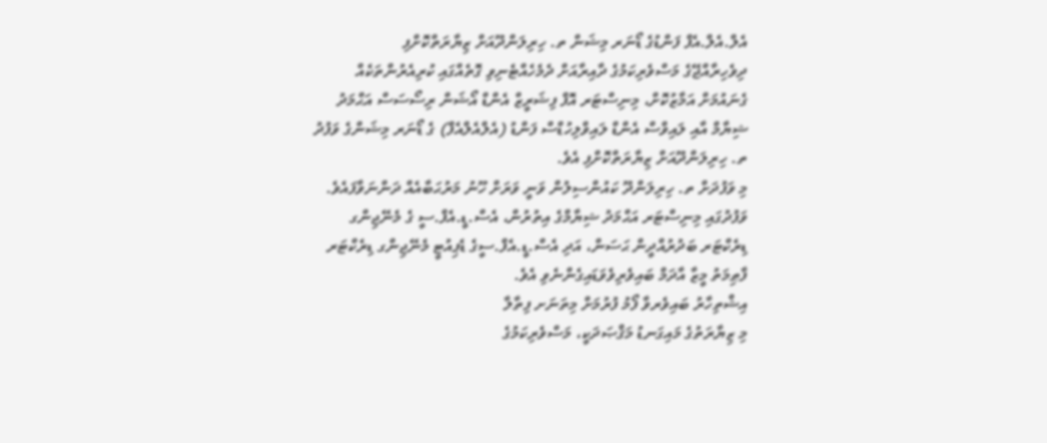އެލް.އެލް.އެފް ފަންޑުގެ ޑޯނަރ މިޝަން ތ. ހިރިލަންދޫއަށް ޒިޔާރަތްކޮށްފި
ދިވެހިރާއްޖޭގެ މަސްވެރިކަމުގެ ދާއިރާއަށް ދެމެހެއްޓެނިވި ގޮތެއްގައި ކުރިއެރުންތަކެއް ގެނައުމަށް އަމާޒުކޮށް، މިނިސްޓަރ އޮފް ފިޝަރީޒް އެންޑް އޯޝަން ރިސޯސަސް އަޙްމަދު ޝިޔާމް އާއި ލައިވްސް އެންޑް ލައިވްލިހުޑްސް ފަންޑު (އެލްއެލްއެފް) ގެ ޑޯނަރ މިޝަންގެ ވަފުދު ތ. ހިރިލަންދޫއަށް ޒިޔާރަތްކޮށްފި އެވެ.
މި ވަފުދަށް ތ. ހިރިލަންދޫ ކައުންސިލުން ވަނީ ވަރަށް ހޫނު މަރުޙަބާއެއް ދަންނަވާފައެވެ. ވަފުދުގައި މިނިސްޓަރ އަޙްމަދު ޝިޔާމްގެ އިތުރުން، އެސް.ޑީ.އެފް.ސީ ގެ މެނޭޖިންގ ޑިރެކްޓަރ ބަދުރުއްދީން ޙަސަން، އަދި އެސް.ޑީ.އެފް.ސީގެ ޑެޕިއުޓީ މެނޭޖިންގ ޑިރެކްޓަރ ފާޠިމަތު މީޒާ އާދަމް ބައިވެރިވެވަޑައިގެންނެވި އެވެ.
އިޝްތިހާރު ބައިވެރވާ ފޯމު ފުރުމަށް މިތަނަށ ފިތާލާ
މި ޒިޔާރަތުގެ މައިގަނޑު މަޤްޞަދަކީ، މަސްވެރިކަމުގެ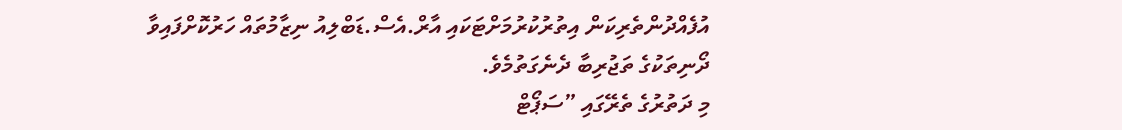އުފެއްދުންތެރިކަން އިތުރުކުރުމަށްޓަކައި އާރް.އެސް.ޑަބްލިއު ނިޒާމުތައް ހަރުކޮށްފައިވާ ދޯނިތަކުގެ ތަޖުރިބާ ދެނެގަތުމެވެ.
މި ދަތުރުގެ ތެރޭގައި ”ސަޕޯޓް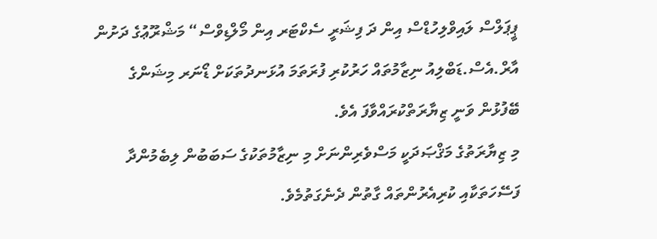ޕީޕަލްސް ލައިވްލިހުޑްސް އިން ދަ ފިޝަރީ ސެކްޓަރ އިން މޯލްޑިވްސް“ މަޝްރޫޢުގެ ދަށުން އާރް.އެސް.ޑަބްލިއު ނިޒާމުތައް ހަރުކުރި ފުރަތަމަ އުޅަނދުތަކަށް ޑޯނަރ މިޝަންގެ ބޭފުޅުން ވަނީ ޒިޔާރަތްކުރައްވާފަ އެވެ.
މި ޒިޔާރަތުގެ މަޤްޞަދަކީ މަސްވެރިންނަށް މި ނިޒާމުތަކުގެ ސަބަބުން ލިބެމުންދާ ފަސޭހަތަކާއި ކުރިއެރުންތައް ގާތުން ދެނެގަތުމެވެ.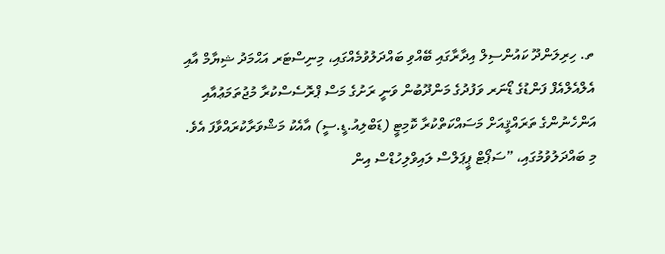ތ. ހިރިލަންދޫ ކައުންސިލް އިދާރާގައި ބޭއްވި ބައްދަލުވުމެއްގައި، މިނިސްޓަރ އަޙްމަދު ޝިޔާމް އާއި އެލްއެލްއެފް ފަންޑުގެ ޑޯނަރ ވަފުދުގެ މަންދޫބުން ވަނީ ރަށުގެ މަސް ޕްރޮސެސްކުރާ މުޖުތަމަޢުއާއި އަންހެނުންގެ ތަރައްޤީއަށް މަސައްކަތްކުރާ ކޮމިޓީ (ޑަބްލިއު.ޑީ.ސީ) އާއެކު މަޝްވަރާކުރައްވާފަ އެވެ.
މި ބައްދަލުވުމުގައި، ”ސަޕޯޓް ޕީޕަލްސް ލައިވްލިހުޑްސް އިން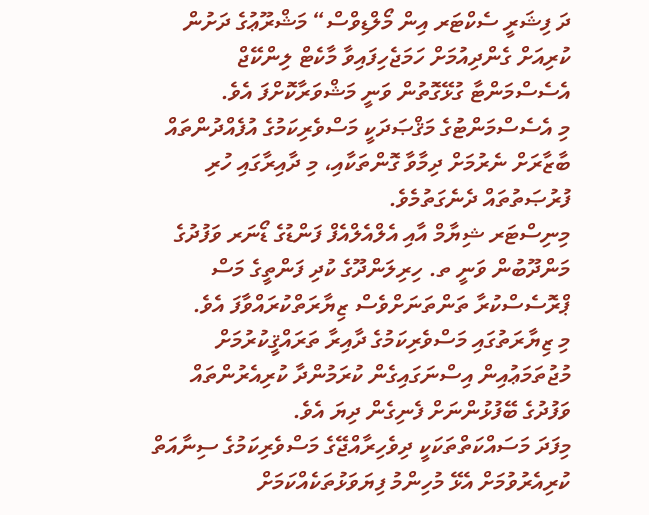ދަ ފިޝަރީ ސެކްޓަރ އިން މޯލްޑިވްސް“ މަޝްރޫޢުގެ ދަށުން ކުރިއަށް ގެންދިއުމަށް ހަމަޖެހިފައިވާ މާކެޓް ލިންކޭޖް އެސެސްމަންޓާ ގުޅޭގޮތުން ވަނީ މަޝްވަރާކޮށްފަ އެވެ.
މި އެސެސްމަންޓުގެ މަޤްޞަދަކީ މަސްވެރިކަމުގެ އުފެއްދުންތައް ބާޒާރަށް ނެރުމަށް ދިމާވާ ގޮންތަކާއި، މި ދާއިރާގައި ހުރި ފުރުޞަތުތައް ދެނެގަތުމެވެ.
މިނިސްޓަރ ޝިޔާމް އާއި އެލްއެލްއެފް ފަންޑުގެ ޑޯނަރ ވަފުދުގެ މަންދޫބުން ވަނީ ތ. ހިރިލަންދޫގެ ކުދި ފަންތީގެ މަސް ޕްރޮސެސްކުރާ ތަންތަނަށްވެސް ޒިޔާރަތްކުރައްވާފަ އެވެ.
މި ޒިޔާރަތުގައި މަސްވެރިކަމުގެ ދާއިރާ ތަރައްޤީކުރުމަށް މުޖުތަމަޢުއިން އިސްނަގައިގެން ކުރަމުންދާ ކުރިއެރުންތައް ވަފުދުގެ ބޭފުޅުންނަށް ފެނިގެން ދިޔަ އެވެ.
މިފަދަ މަސައްކަތްތަކަކީ ދިވެހިރާއްޖޭގެ މަސްވެރިކަމުގެ ސިނާއަތް ކުރިއެރުވުމަށް އެޅޭ މުހިންމު ފިޔަވަޅުތަކެއްކަމަށް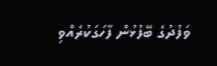ވަފުދުގެ ބޭފުޅުން ފާހަގަކުރެއްވި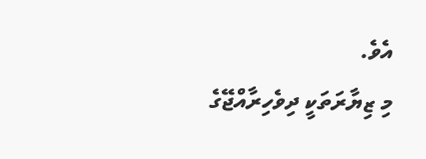އެވެ.
މި ޒިޔާރަތަކީ ދިވެހިރާއްޖޭގެ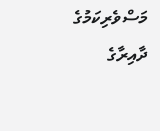މަސްވެރިކަމުގެ ދާއިރާގެ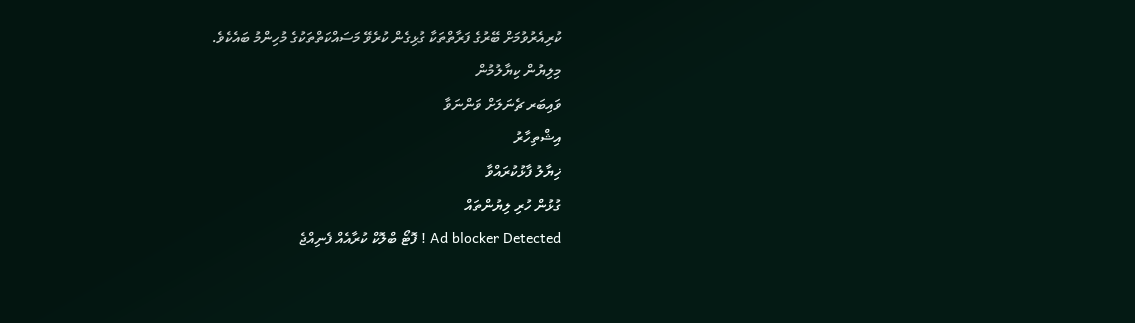ކުރިއެރުވުމަށް ބޭރުގެ ފަރާތްތަކާ ގުޅިގެން ކުރެވޭ މަސައްކަތްތަކުގެ މުހިންމު ބައެކެވެ.
މިލިޔުން ކިޔާލުމުން
ވައިބަރ ޗެނަލަށް ވަންނަވާ
އިޝްތިހާރު
ޚިޔާލު ފާޅުކުރައްވާ
ގުޅުން ހުރި ލިޔުންތައް
Ad blocker Detected ! ފޮޓޯ ބްލޮކް ކުރާއެއް ފެނިއްޖެ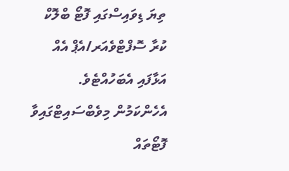ތިޔަ ޑިވައިސްގައި ފޮޓޯ ބްލޮކް ކުރާ ސޮފްޓްވެއަރ/އެޕް އެއް އަޅާފައި އެބަހުއްޓެވެ. އެހެންކަމުން މިވެބްސައިޓްގައިވާ ފޮޓޯތައް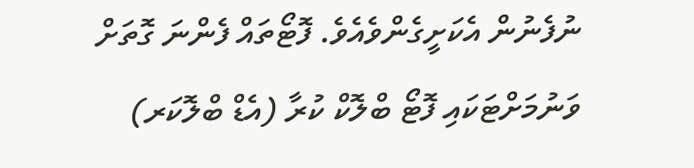ނުފެނުން އެކަށީގެންވެއެވެ. ފޮޓޯތައް ފެންނަ ގޮތަށް ވަނުމަށްޓަކައި ފޮޓޯ ބްލޮކް ކުރާ (އެޑް ބްލޮކަރ)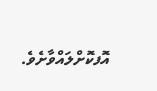އޮފކޮށްލައްވާށެވެ.